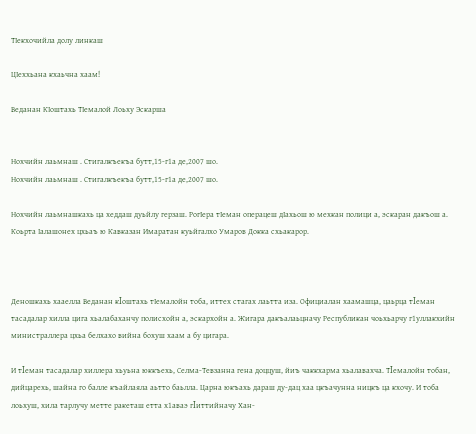ТIекхочийла долу линкаш

ЦIеххьана кхаьчна хаам!

Веданан КIоштахь ТIемалой Лоьху Эскарша


Нохчийн лаьмнаш . Стигалкъекъа бутт,15-г1а де,2007 шо.
Нохчийн лаьмнаш . Стигалкъекъа бутт,15-г1а де,2007 шо.

Нохчийн лаьмнашкахь ца хеддаш дуьйлу герзаш. РогIера тIеман операцеш дIахьош ю мехкан полици а, эскаран дакъош а. Коьрта Iалашонех цхьаъ ю Кавказан Имаратан куьйгалхо Умаров Докка схьакарор.



Деношкахь хааелла Веданан кΙоштахь тIемалойн тоба, иттех стагах лаьтта иза. Официалан хаамашца, цаьрца тΙеман тасадалар хилла цига хьалабаханчу полисхойн а, эскархойн а. Жигара дакъалаьцначу Республикан чоьхьарчу г1уллакхийн министраллера цхьа белхахо вийна бохуш хаам а бу цигара.

И тΙеман тасадалар хиллера хьуьна юккъехь, Селма-Тевзанна гена доццуш, йиъ чаккхарма хьалавахча. ТΙемалойн тобан, дийцарехь, шайна го балле къайлаяла аьтто баьлла. Царна юкъахь дараш ду-дац хаа цкъачунна ницкъ ца кхочу. И тоба лоьхуш, хила тарлучу метте ракеташ етта х1аваэ гΙиттийначу Хан-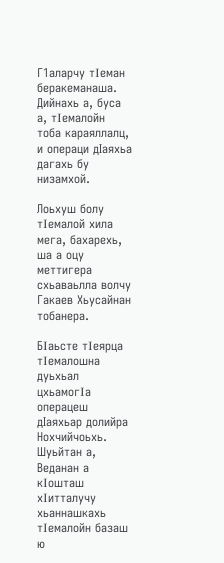Г1аларчу тΙеман беракеманаша. Дийнахь а, буса а, тΙемалойн тоба караяллалц, и операци дIаяхьа дагахь бу низамхой.

Лоьхуш болу тΙемалой хила мега, бахарехь, ша а оцу меттигера схьаваьлла волчу Гакаев Хьусайнан тобанера.

БΙаьсте тΙеярца тΙемалошна дуьхьал цхьамогΙа операцеш дIаяхьaр долийра Нохчийчоьхь. Шуьйтан а, Веданан а кΙошташ хΙитталучу хьаннашкахь тΙемалойн базаш ю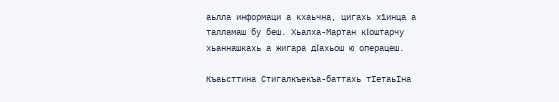аьлла информаци а кхаьчна, цигахь х1инца а талламаш бу беш. Хьалха-Мартан кΙоштарчу хьаннашкахь а жигара дΙахьош ю операцеш.

Къаьсттина Стигалкъекъа-баттахь тIетаьIна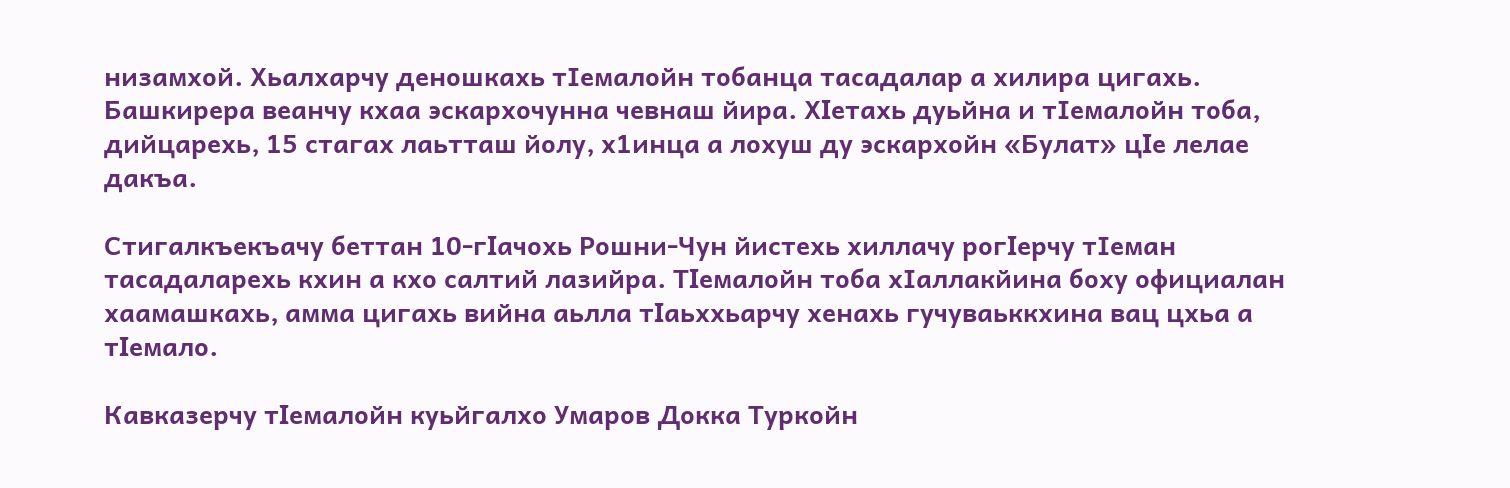низамхой. Хьалхарчу деношкахь тIемалойн тобанца тасадалар а хилира цигахь. Башкирера веанчу кхаа эскархочунна чевнаш йира. ХΙетахь дуьйна и тIемалойн тоба, дийцарехь, 15 стагах лаьтташ йолу, х1инца а лохуш ду эскархойн «Булат» цΙе лелае дакъа.

Стигалкъекъачу беттан 10-гΙачохь Рошни-Чун йистехь хиллачу рогΙерчу тIеман тасадаларехь кхин а кхо салтий лазийра. ТΙемалойн тоба хIаллакйина боху официалан хаамашкахь, амма цигахь вийна аьлла тΙаьххьарчу хенахь гучуваьккхина вац цхьа а тΙемало.

Кавказерчу тΙемалойн куьйгалхо Умаров Докка Туркойн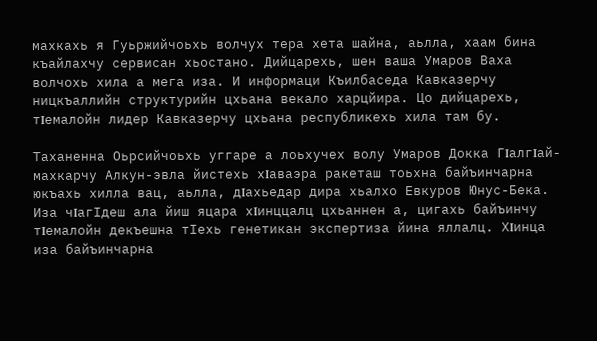махкахь я Гуьржийчоьхь волчух тера хета шайна, аьлла, хаам бина къайлахчу сервисан хьостано. Дийцарехь, шен ваша Умаров Ваха волчохь хила а мега иза. И информаци Къилбаседа Кавказерчу ницкъаллийн структурийн цхьана векало харцйира. Цо дийцарехь, тΙемалойн лидер Кавказерчу цхьана республикехь хила там бу.

Таханенна Оьрсийчоьхь уггаре а лоьхучех волу Умаров Докка ГΙалгΙай-махкарчу Алкун-эвла йистехь хΙаваэра ракеташ тоьхна байъинчарна юкъахь хилла вац, аьлла, дΙахьедар дира хьалхо Евкуров Юнус-Бека. Иза чΙагIдеш ала йиш яцара хΙинццалц цхьаннен а, цигахь байъинчу тΙемалойн декъешна тIехь генетикан экспертиза йина яллалц. ХΙинца иза байъинчарна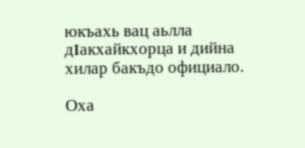юкъахь вац аьлла дΙакхайкхорца и дийна хилар бакъдо официало.

Оха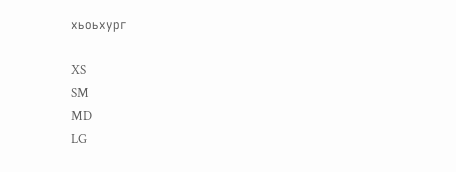хьоьхург

XS
SM
MD
LG